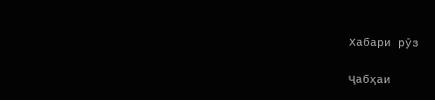Хабари рӯз

Ҷабҳаи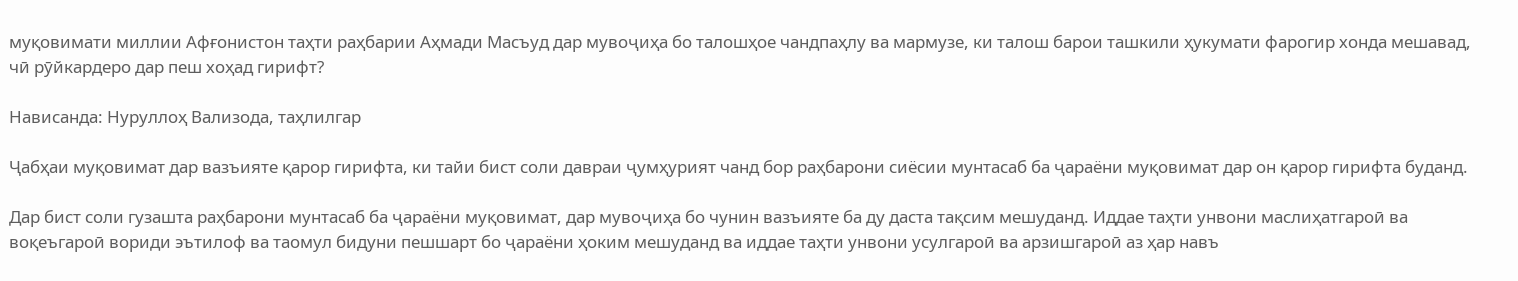муқовимати миллии Афғонистон таҳти раҳбарии Аҳмади Масъуд дар мувоҷиҳа бо талошҳое чандпаҳлу ва мармузе, ки талош барои ташкили ҳукумати фарогир хонда мешавад, чӣ рӯйкардеро дар пеш хоҳад гирифт?

Нависанда: Нуруллоҳ Вализода, таҳлилгар

Ҷабҳаи муқовимат дар вазъияте қарор гирифта, ки тайи бист соли давраи ҷумҳурият чанд бор раҳбарони сиёсии мунтасаб ба ҷараёни муқовимат дар он қарор гирифта буданд.

Дар бист соли гузашта раҳбарони мунтасаб ба ҷараёни муқовимат, дар мувоҷиҳа бо чунин вазъияте ба ду даста тақсим мешуданд. Иддае таҳти унвони маслиҳатгароӣ ва воқеъгароӣ вориди эътилоф ва таомул бидуни пешшарт бо ҷараёни ҳоким мешуданд ва иддае таҳти унвони усулгароӣ ва арзишгароӣ аз ҳар навъ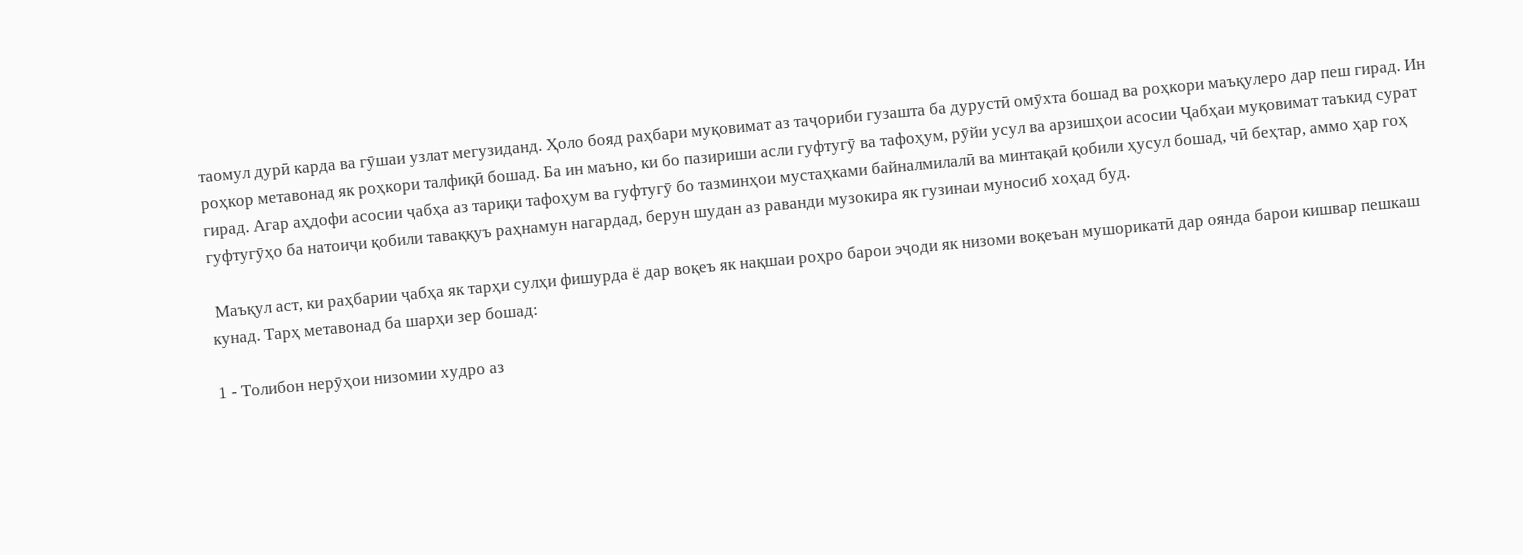таомул дурӣ карда ва гӯшаи узлат мегузиданд. Ҳоло бояд раҳбари муқовимат аз таҷориби гузашта ба дурустӣ омӯхта бошад ва роҳкори маъқулеро дар пеш гирад. Ин роҳкор метавонад як роҳкори талфиқӣ бошад. Ба ин маъно, ки бо пазириши асли гуфтугӯ ва тафоҳум, рӯйи усул ва арзишҳои асосии Ҷабҳаи муқовимат таъкид сурат гирад. Агар аҳдофи асосии ҷабҳа аз тариқи тафоҳум ва гуфтугӯ бо тазминҳои мустаҳками байналмилалӣ ва минтақаӣ қобили ҳусул бошад, чӣ беҳтар, аммо ҳар гоҳ гуфтугӯҳо ба натоиҷи қобили таваққуъ раҳнамун нагардад, берун шудан аз раванди музокира як гузинаи муносиб хоҳад буд.

 Маъқул аст, ки раҳбарии ҷабҳа як тарҳи сулҳи фишурда ё дар воқеъ як нақшаи роҳро барои эҷоди як низоми воқеъан мушорикатӣ дар оянда барои кишвар пешкаш кунад. Тарҳ метавонад ба шарҳи зер бошад:

1 - Толибон нерӯҳои низомии худро аз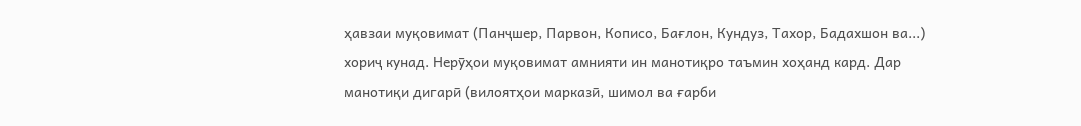ҳавзаи муқовимат (Панҷшер, Парвон, Кописо, Бағлон, Кундуз, Тахор, Бадахшон ва...) хориҷ кунад. Нерӯҳои муқовимат амнияти ин манотиқро таъмин хоҳанд кард. Дар манотиқи дигарӣ (вилоятҳои марказӣ, шимол ва ғарби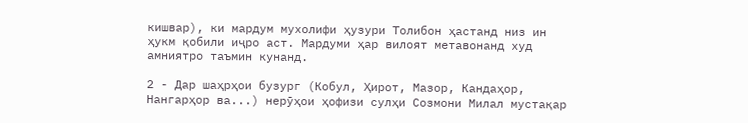кишвар), ки мардум мухолифи ҳузури Толибон ҳастанд низ ин ҳукм қобили иҷро аст. Мардуми ҳар вилоят метавонанд худ амниятро таъмин кунанд.

2 - Дар шаҳрҳои бузург (Кобул, Ҳирот, Мазор, Кандаҳор, Нангарҳор ва...) нерӯҳои ҳофизи сулҳи Созмони Милал мустақар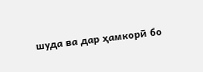шуда ва дар ҳамкорӣ бо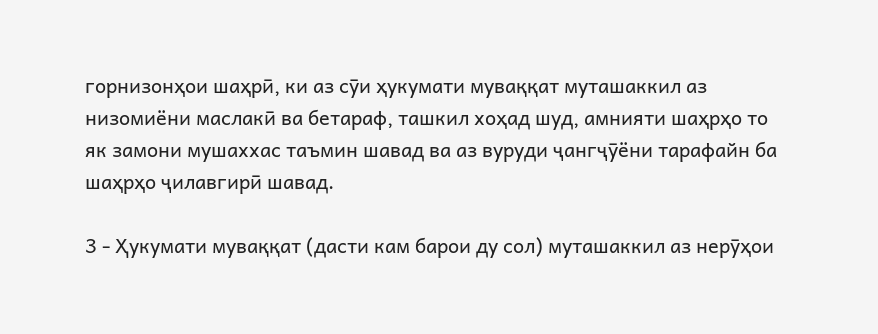горнизонҳои шаҳрӣ, ки аз сӯи ҳукумати муваққат муташаккил аз низомиёни маслакӣ ва бетараф, ташкил хоҳад шуд, амнияти шаҳрҳо то як замони мушаххас таъмин шавад ва аз вуруди ҷангҷӯёни тарафайн ба шаҳрҳо ҷилавгирӣ шавад.

3 - Ҳукумати муваққат (дасти кам барои ду сол) муташаккил аз нерӯҳои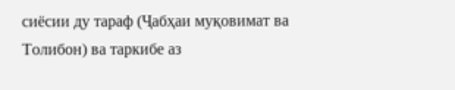сиёсии ду тараф (Ҷабҳаи муқовимат ва Толибон) ва таркибе аз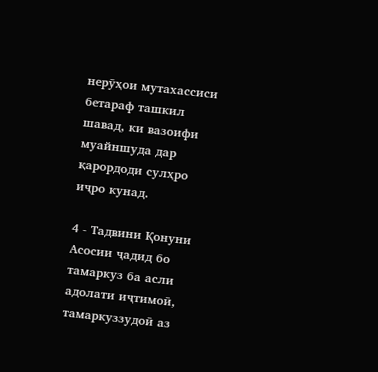нерӯҳои мутахассиси бетараф ташкил шавад, ки вазоифи муайншуда дар қарордоди сулҳро иҷро кунад.

4 - Тадвини Қонуни Асосии ҷадид бо тамаркуз ба асли адолати иҷтимоӣ, тамаркуззудоӣ аз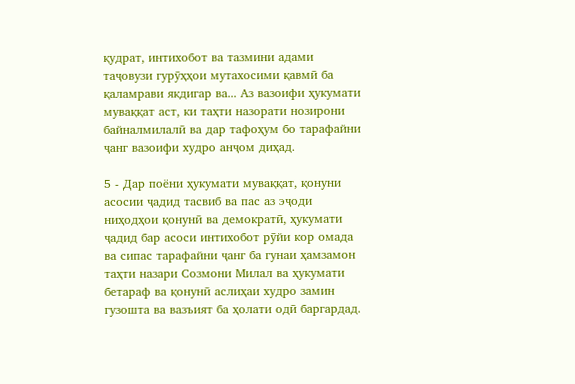қудрат, интихобот ва тазмини адами таҷовузи гурӯҳҳои мутахосими қавмӣ ба қаламрави якдигар ва... Аз вазоифи ҳукумати муваққат аст, ки таҳти назорати нозирони байналмилалӣ ва дар тафоҳум бо тарафайни ҷанг вазоифи худро анҷом диҳад.

5 - Дар поёни ҳукумати муваққат, қонуни асосии ҷадид тасвиб ва пас аз эҷоди ниҳодҳои қонунӣ ва демократӣ, ҳукумати ҷадид бар асоси интихобот рӯйи кор омада ва сипас тарафайни ҷанг ба гунаи ҳамзамон таҳти назари Созмони Милал ва ҳукумати бетараф ва қонунӣ аслиҳаи худро замин гузошта ва вазъият ба ҳолати одӣ баргардад.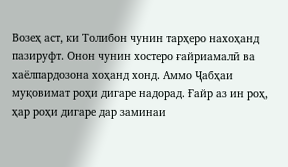Возеҳ аст, ки Толибон чунин тарҳеро нахоҳанд пазируфт. Онон чунин хостеро ғайриамалӣ ва хаёлпардозона хоҳанд хонд. Аммо Ҷабҳаи муқовимат роҳи дигаре надорад. Ғайр аз ин роҳ, ҳар роҳи дигаре дар заминаи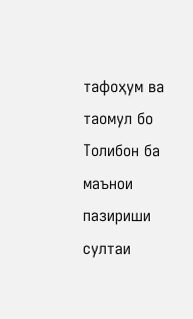тафоҳум ва таомул бо Толибон ба маънои пазириши султаи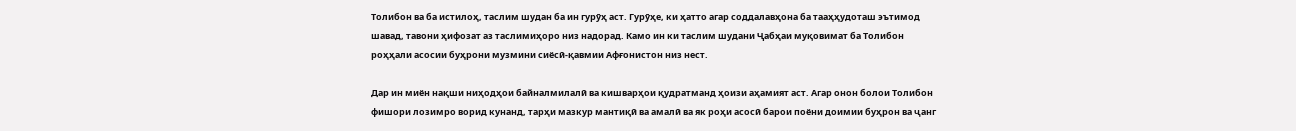Толибон ва ба истилоҳ, таслим шудан ба ин гурӯҳ аст. Гурӯҳе, ки ҳатто агар соддалавҳона ба тааҳҳудоташ эътимод шавад, тавони ҳифозат аз таслимиҳоро низ надорад. Камо ин ки таслим шудани Ҷабҳаи муқовимат ба Толибон роҳҳали асосии буҳрони музмини сиёсӣ-қавмии Афғонистон низ нест.

Дар ин миён нақши ниҳодҳои байналмилалӣ ва кишварҳои қудратманд ҳоизи аҳамият аст. Агар онон болои Толибон фишори лозимро ворид кунанд, тарҳи мазкур мантиқӣ ва амалӣ ва як роҳи асосӣ барои поёни доимии буҳрон ва ҷанг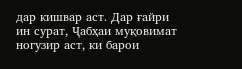дар кишвар аст. Дар ғайри ин сурат, Ҷабҳаи муқовимат ногузир аст, ки барои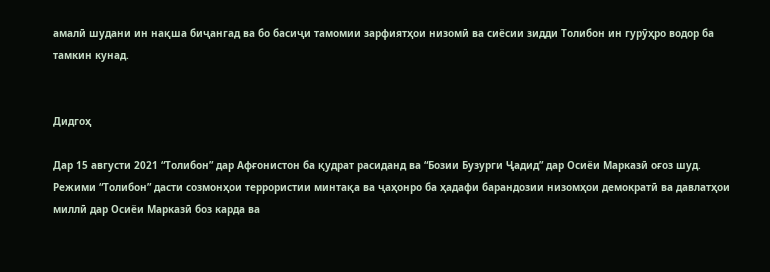амалӣ шудани ин нақша биҷангад ва бо басиҷи тамомии зарфиятҳои низомӣ ва сиёсии зидди Толибон ин гурӯҳро водор ба тамкин кунад.


Дидгоҳ

Дар 15 августи 2021 “Толибон” дар Афғонистон ба қудрат расиданд ва “Бозии Бузурги Ҷадид” дар Осиёи Марказӣ оғоз шуд. Режими “Толибон” дасти созмонҳои террористии минтақа ва ҷаҳонро ба ҳадафи барандозии низомҳои демократӣ ва давлатҳои миллӣ дар Осиёи Марказӣ боз карда ва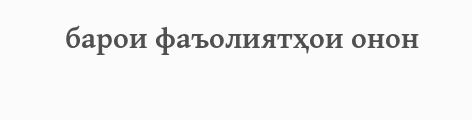барои фаъолиятҳои онон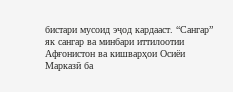бистари мусоид эҷод кардааст. “Сангар” як сангар ва минбари иттилоотии Афғонистон ва кишварҳои Осиёи Марказӣ ба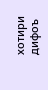хотири дифоъ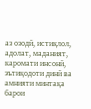аз озодӣ, истиқлол, адолат, маданият, каромати инсонӣ, эътиқодоти динӣ ва амнияти минтақа барои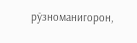рӯзноманигорон,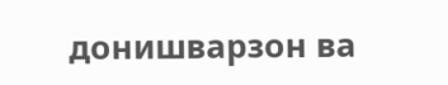донишварзон ва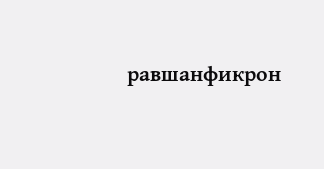равшанфикрон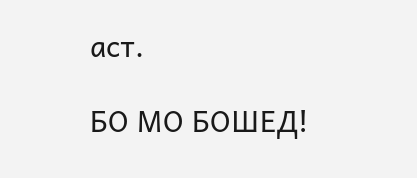аст.

БО МО БОШЕД!